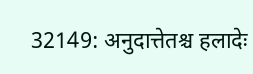32149: अनुदात्तेतश्च हलादेः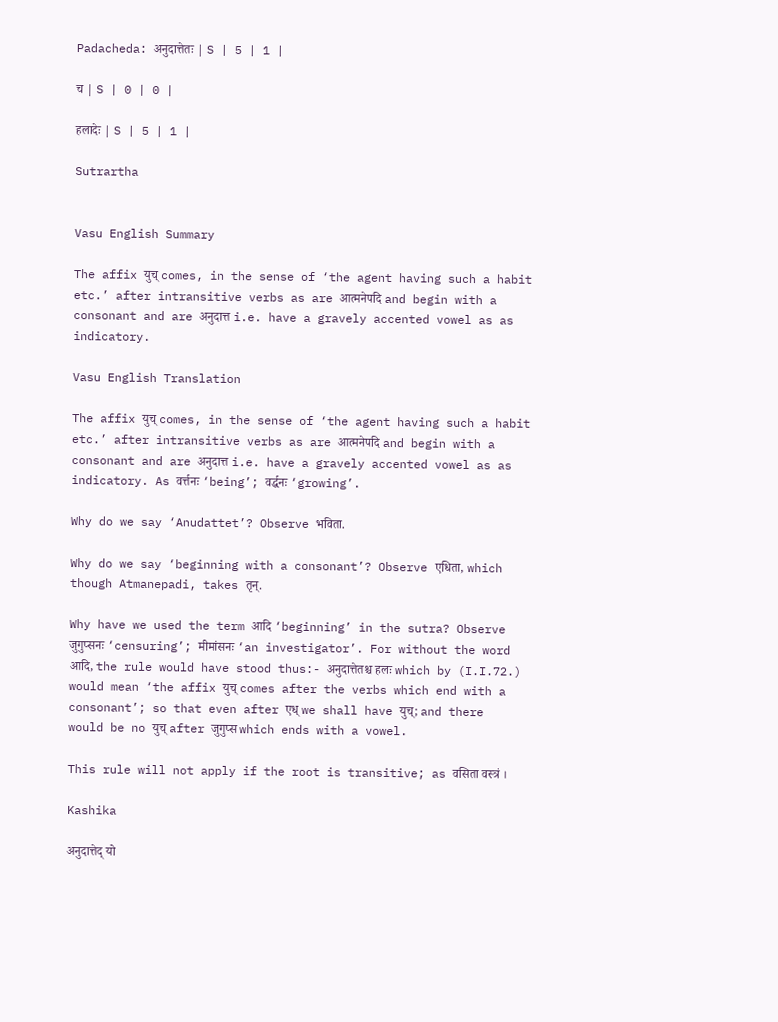Padacheda: अनुदात्तेतः | S | 5 | 1 |

च | S | 0 | 0 |

हलादेः | S | 5 | 1 |

Sutrartha


Vasu English Summary

The affix युच् comes, in the sense of ‘the agent having such a habit etc.’ after intransitive verbs as are आत्मनेपदि and begin with a consonant and are अनुदात्त i.e. have a gravely accented vowel as as indicatory.

Vasu English Translation

The affix युच् comes, in the sense of ‘the agent having such a habit etc.’ after intransitive verbs as are आत्मनेपदि and begin with a consonant and are अनुदात्त i.e. have a gravely accented vowel as as indicatory. As वर्त्तनः ‘being’; वर्द्धनः ‘growing’.

Why do we say ‘Anudattet’? Observe भविता.

Why do we say ‘beginning with a consonant’? Observe एधिता, which though Atmanepadi, takes तृन्.

Why have we used the term आदि ‘beginning’ in the sutra? Observe जुगुप्सनः ‘censuring’; मीमांसनः ‘an investigator’. For without the word आदि, the rule would have stood thus:- अनुदात्तेतश्च हलः which by (I.I.72.) would mean ‘the affix युच् comes after the verbs which end with a consonant’; so that even after एध् we shall have युच्; and there would be no युच् after जुगुप्स which ends with a vowel.

This rule will not apply if the root is transitive; as वसिता वस्त्रं ।

Kashika

अनुदात्तेद् यो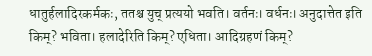धातुर्हलादिरकर्मकः, ततश्च युच् प्रत्ययो भवति। वर्तनः। वर्धनः। अनुदात्तेत इति किम्? भविता। हलादेरिति किम्? एधिता। आदिग्रहणं किम्?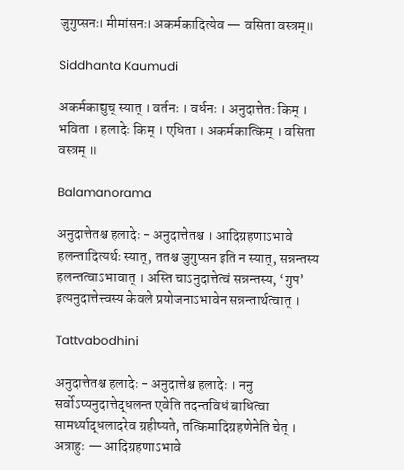जुगुप्सनः। मीमांसनः। अकर्मकादित्येव — वसिता वस्त्रम्॥

Siddhanta Kaumudi

अकर्मकाद्युच् स्यात् । वर्तनः । वर्धनः । अनुदात्तेतः किम् । भविता । हलादेः किम् । एधिता । अकर्मकात्किम् । वसिता वस्त्रम् ॥

Balamanorama

अनुदात्तेतश्च हलादेः - अनुदात्तेतश्च । आदिग्रहणाऽभावे हलन्तादित्यर्थः स्यात्, ततश्च जुगुप्सन इति न स्यात्, सन्नन्तस्य हलन्तत्वाऽभावात् । अस्ति चाऽनुदात्तेत्वं सन्नन्तस्य, ‘गुप’ इत्यनुदात्तेत्त्वस्य केवले प्रयोजनाऽभावेन सन्नन्तार्थत्वात् ।

Tattvabodhini

अनुदात्तेतश्च हलादेः - अनुदात्तेश्च हलादेः । ननु सर्वोऽप्यनुदात्तेद्धलन्त एवेति तदन्तविधं बाधित्वा सामर्थ्याद्धलादरेव ग्रहीष्यते, तत्किमादिग्रहणेनेति चेत् । अत्राहुः — आदिग्रहणाऽभावे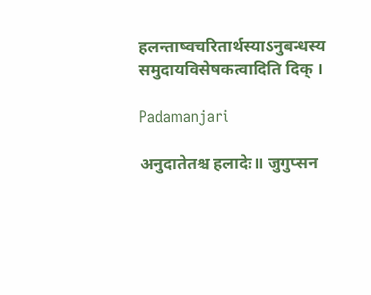हलन्ताष्वचरितार्थस्याऽनुबन्धस्य समुदायविसेषकत्वादिति दिक् ।

Padamanjari

अनुदातेतश्च हलादेः॥ जुगुप्सन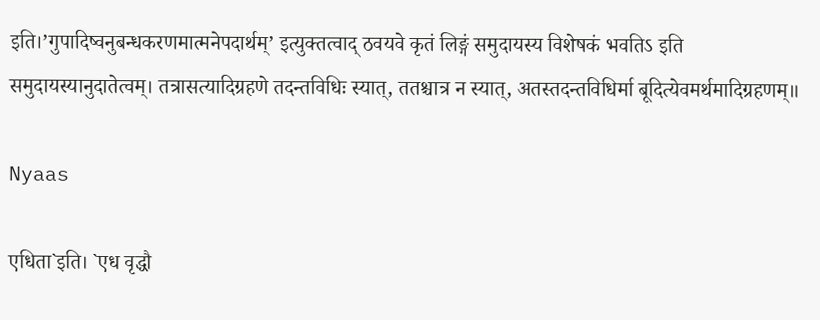इति।’गुपादिष्वनुबन्धकरणमात्मनेपदार्थम्’ इत्युक्तत्वाद् ठवयवे कृतं लिङ्गं समुदायस्य विशेषकं भवतिऽ इति समुदायस्यानुदातेत्वम्। तत्रासत्यादिग्रहणे तदन्तविधिः स्यात्, ततश्चात्र न स्यात्, अतस्तदन्तविधिर्मा बूदित्येवमर्थमादिग्रहणम्॥

Nyaas

एधिता`इति। `एध वृद्धौ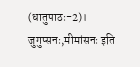(धातुपाठः-2)। जुगुप्सनः,मीमांसनः इति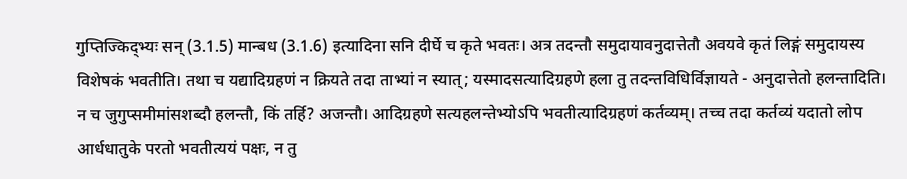गुप्तिज्किद्भ्यः सन् (3.1.5) मान्बध (3.1.6) इत्यादिना सनि दीर्घे च कृते भवतः। अत्र तदन्तौ समुदायावनुदात्तेतौ अवयवे कृतं लिङ्गं समुदायस्य विशेषकं भवतीति। तथा च यद्यादिग्रहणं न क्रियते तदा ताभ्यां न स्यात्; यस्मादसत्यादिग्रहणे हला तु तदन्तविधिर्विज्ञायते - अनुदात्तेतो हलन्तादिति। न च जुगुप्समीमांसशब्दौ हलन्तौ, किं तर्हि? अजन्तौ। आदिग्रहणे सत्यहलन्तेभ्योऽपि भवतीत्यादिग्रहणं कर्तव्यम्। तच्च तदा कर्तव्यं यदातो लोप आर्धधातुके परतो भवतीत्ययं पक्षः, न तु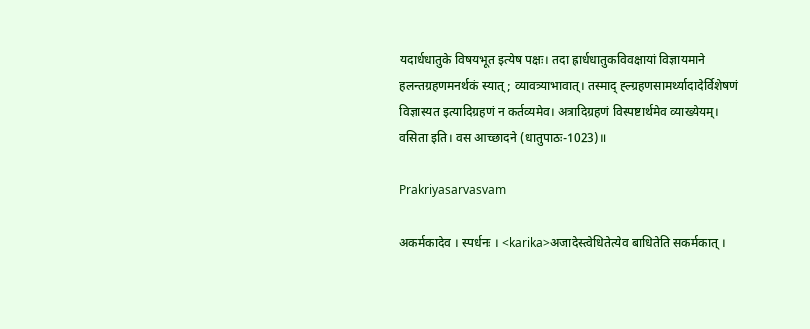यदार्धधातुके विषयभूत इत्येष पक्षः। तदा ह्रार्धधातुकविवक्षायां विज्ञायमाने हलन्तग्रहणमनर्थकं स्यात्; व्यावत्र्याभावात्। तस्माद् ह्ल्ग्रहणसामर्थ्यादादेर्विशेषणं विज्ञास्यत इत्यादिग्रहणं न कर्तव्यमेव। अत्रादिग्रहणं विस्पष्टार्थमेव व्याख्येयम्। वसिता इति। वस आच्छादने (धातुपाठः-1023)॥

Prakriyasarvasvam

अकर्मकादेव । स्पर्धनः । <karika>अजादेस्त्वेधितेत्येव बाधितेति सकर्मकात् ।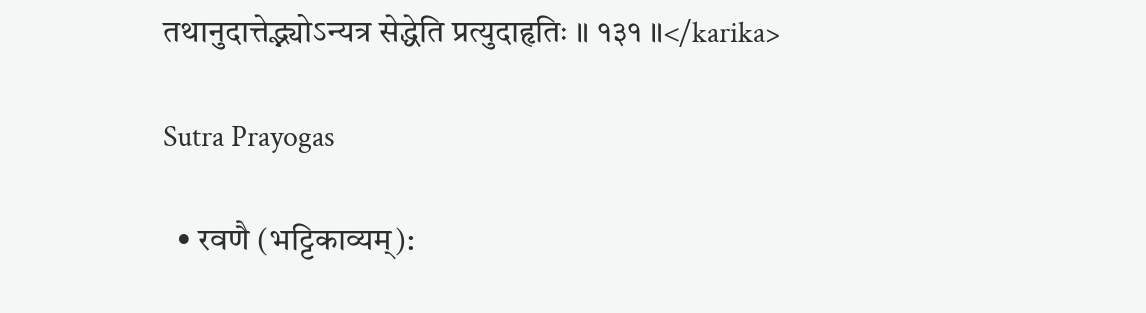तथानुदात्तेद्भ्योऽन्यत्र सेद्धेति प्रत्युदाहृतिः ॥ १३१ ॥</karika>

Sutra Prayogas

  • रवणै (भट्टिकाव्यम्):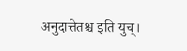अनुदात्तेतश्च इति युच्।